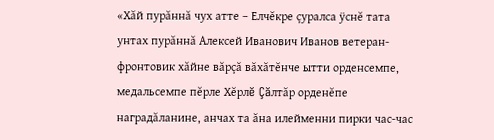«Хăй пурăннă чух атте – Елчĕкре çуралса ÿснĕ тата унтах пурăннă Алексей Иванович Иванов ветеран-фронтовик хăйне вăрçă вăхăтĕнче ытти орденсемпе, медальсемпе пĕрле Хĕрлĕ Çăлтăр орденĕпе наградăланине, анчах та ăна илейменни пирки час-час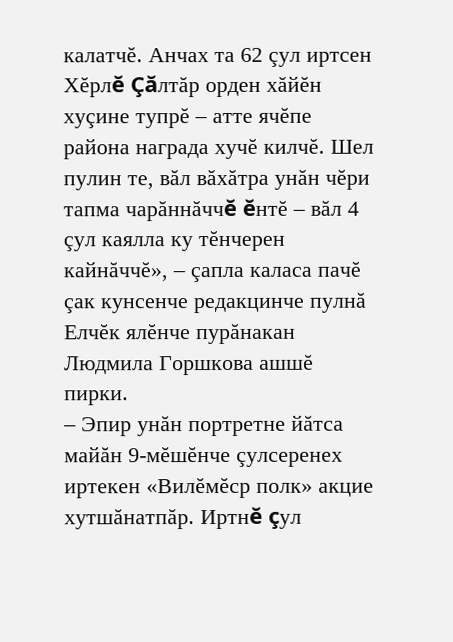калатчĕ. Анчах та 62 çул иртсен Хĕрлĕ Çăлтăр орден хăйĕн хуçине тупрĕ – атте ячĕпе района награда хучĕ килчĕ. Шел пулин те, вăл вăхăтра унăн чĕри тапма чарăннăччĕ ĕнтĕ – вăл 4 çул каялла ку тĕнчерен кайнăччĕ», – çапла каласа пачĕ çак кунсенче редакцинче пулнă Елчĕк ялĕнче пурăнакан Людмила Горшкова ашшĕ пирки.
– Эпир унăн портретне йăтса майăн 9-мĕшĕнче çулсеренех иртекен «Вилĕмĕср полк» акцие хутшăнатпăр. Иртнĕ çул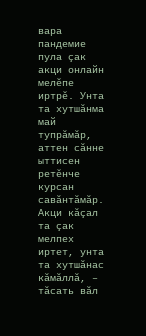вара пандемие пула çак акци онлайн мелĕпе иртрĕ. Унта та хутшăнма май тупрăмăр, аттен сăнне ыттисен ретĕнче курсан савăнтăмăр. Акци кăçал та çак мелпех иртет, унта та хутшăнас кăмăллă, – тăсать вăл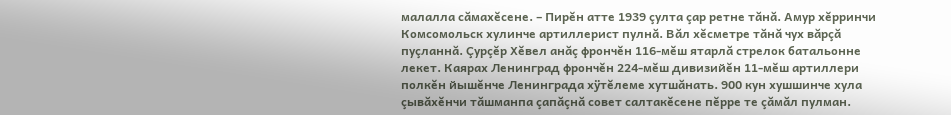малалла сăмахĕсене. – Пирĕн атте 1939 çулта çар ретне тăнă. Амур хĕрринчи Комсомольск хулинче артиллерист пулнă. Вăл хĕсметре тăнă чух вăрçă пуçланнă. Çурçĕр Хĕвел анăç фрончĕн 116-мĕш ятарлă стрелок батальонне лекет. Каярах Ленинград фрончĕн 224-мĕш дивизийĕн 11-мĕш артиллери полкĕн йышĕнче Ленинграда хÿтĕлеме хутшăнать. 900 кун хушшинче хула çывăхĕнчи тăшманпа çапăçнă совет салтакĕсене пĕрре те çăмăл пулман.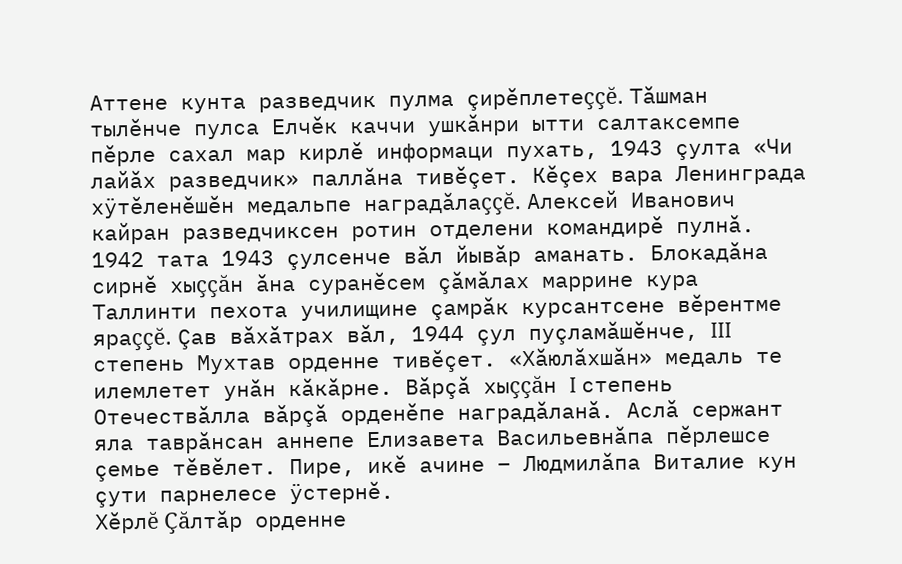Аттене кунта разведчик пулма çирĕплетеççĕ. Тăшман тылĕнче пулса Елчĕк каччи ушкăнри ытти салтаксемпе пĕрле сахал мар кирлĕ информаци пухать, 1943 çулта «Чи лайăх разведчик» паллăна тивĕçет. Кĕçех вара Ленинграда хÿтĕленĕшĕн медальпе наградăлаççĕ. Алексей Иванович кайран разведчиксен ротин отделени командирĕ пулнă. 1942 тата 1943 çулсенче вăл йывăр аманать. Блокадăна сирнĕ хыççăн ăна суранĕсем çăмăлах маррине кура Таллинти пехота училищине çамрăк курсантсене вĕрентме яраççĕ. Çав вăхăтрах вăл, 1944 çул пуçламăшĕнче, III степень Мухтав орденне тивĕçет. «Хăюлăхшăн» медаль те илемлетет унăн кăкăрне. Вăрçă хыççăн I степень Отечествăлла вăрçă орденĕпе наградăланă. Аслă сержант яла таврăнсан аннепе Елизавета Васильевнăпа пĕрлешсе çемье тĕвĕлет. Пире, икĕ ачине – Людмилăпа Виталие кун çути парнелесе ÿстернĕ.
Хĕрлĕ Çăлтăр орденне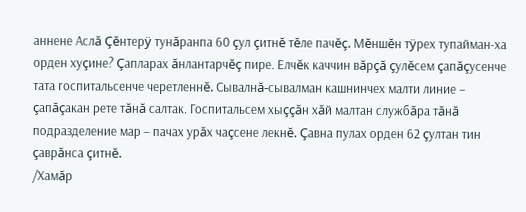аннене Аслă Çĕнтерÿ тунăранпа 60 çул çитнĕ тĕле пачĕç. Мĕншĕн тÿрех тупайман-ха орден хуçине? Çапларах ăнлантарчĕç пире. Елчĕк каччин вăрçă çулĕсем çапăçусенче тата госпитальсенче черетленнĕ. Сывалнă-сывалман кашнинчех малти линие – çапăçакан рете тăнă салтак. Госпитальсем хыççăн хăй малтан службăра тăнă подразделение мар – пачах урăх чаçсене лекнĕ. Çавна пулах орден 62 çултан тин çаврăнса çитнĕ.
/Хамăр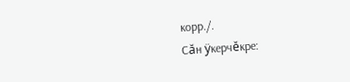корр./.
Сăн ÿкерчĕкре: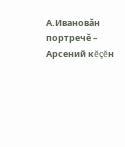А.Ивановăн портречĕ – Арсений кĕçĕн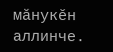мăнукĕн аллинче.